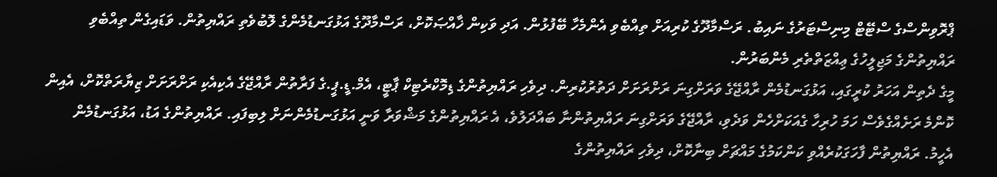ޕްރޮވިންސްގެ ސްޓޭޓް މިނިސްޓަރުގެ ނައިބު. ރަސްމާދޫގެ ކުރިއަށް ތިއްބެވި އެންމެހާ ބޭފުޅުން. އަދި ވަކިން ޚާއްޞަކޮށް، ރަސްމާދޫގެ އަޅުގަނޑުމެންގެ ލޮބުވެތި ރައްޔިތުން. ވަޑައިގެން ތިއްބެވި ރައްޔިތުންގެ މަޖިލީހުގެ ޢިއްޒަތްތެރި މެންބަރުން.
މީގެ ދެތިން އަހަރު ކުރީގައި، އަޅުގަނޑުމެން ރާއްޖޭގެ ވަރަށްގިނަ ރަށްރަށަށް ދަތުރުކުރިން. ދިވެހި ރައްޔިތުންގެ ޑިމޮކްރެޓިކް ޕާޓީ، އެމް.ޑީ.ޕީ.ގެ ފަރާތުން ރާއްޖޭގެ އެކިއެކި ރަށްރަށަށް ޒިޔާރަތްކޮށް، އެއިން ކޮންމެ ރަށެއްގެވެސް ހަމަ ހުރިހާ ގެއަކަށްހެން ވަދެވި، ރާއްޖޭގެ ވަރަށްގިނަ ރައްޔިތުންނާ ބައްދަލުވެ، އެ ރައްޔިތުންގެ މަޝްވަރާ ވަނީ އަޅުގަނޑުމެންނަށް ލިބިފައި. ރައްޔިތުންގެ އަޑު، އަޅުގަނޑުމެން އެހީމު. ރައްޔިތުން ފާހަގަކުރެއްވި ކަންކަމުގެ މައްޗަށް ބިނާކޮށް، ދިވެހި ރައްޔިތުންގެ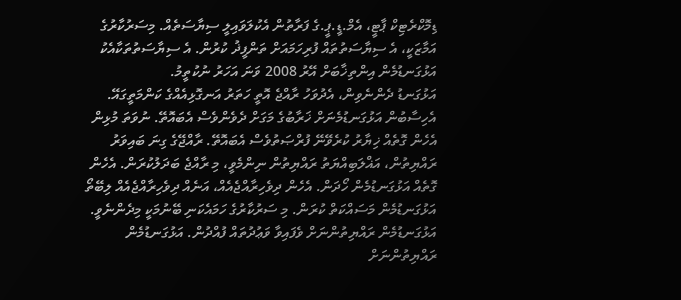ޑިމޮކްރެޓިކް ޕާޓީ، އެމް.ޑީ.ޕީ.ގެ ފަރާތުން އެކުލަވައިލީ ސިޔާސަތެއް. މިސަރުކާރުގެ އަމާޒަކީ، އެ ސިޔާސަތުތައް ފުރިހަމައަށް ތަންފީޛު ކުރުން. އެ ސިޔާސަތުތަކާއެކު އަޅުގަނޑުމެން އިންތިޚާބަށް އޭރު 2008 ވަނަ އަހަރު ނުކުތީމު.
އަޅުގަނޑު ދެންނެވިން، އެދުވަހު ރާއްޖެ އޮތީ ހަތަރު އަނގޮޅިއެއްގެ ކަންމަތީގައޭ. އެހިސާބުން އަޅުގަނޑުމެނަށް ޚަރާބުގެ މަގަށް ދެވެންވެސް އެބައޮތޭ. ނުވަތަ މުޅިން އެހެން ގޮތެއް ޚިޔާރު ކުރެވޭނޭ ފުރްޞަތުވެސް އެބައޮތޭ. ރާއްޖޭގެ ގިނަ ބައިވަރު ރައްޔިތުން، އަޣްލަބިއްޔަތު ރައްޔިތުން ނިންމެވީ، މި ރާއްޖެ ބަދަލުކުރަން. އެހެން ގޮތެއް އަޅުގަނޑުމެން ހޯދަން. އެހެން ދިވެހިރާއްޖެއެއް، އަނެއް ދިވެހިރާއްޖެއެއް ލިބޭތޯ އަޅުގަނޑުމެން މަސައްކަތް ކުރަން. މި ސަރުކާރުގެ ހަމައެކަނި ބޭނުމަކީ މިދެންނެވީ. އަޅުގަނޑުމެން ރައްޔިތުންނަށް ވެފައިވާ ވަޢުދުތައް ފުއްދުން. އަޅުގަނޑުމެން ރައްޔިތުންނަށް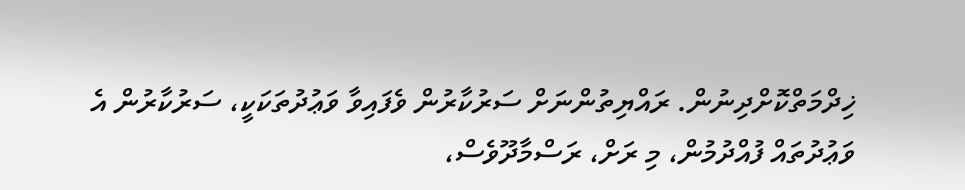ޚިދްމަތްކޮށްދިނުން. ރައްޔިތުންނަށް ސަރުކާރުން ވެފައިވާ ވަޢުދުތަކަކީ، ސަރުކާރުން އެ ވަޢުދުތައް ފުއްދުމުން، މި ރަށް، ރަސްމާދޫވެސް،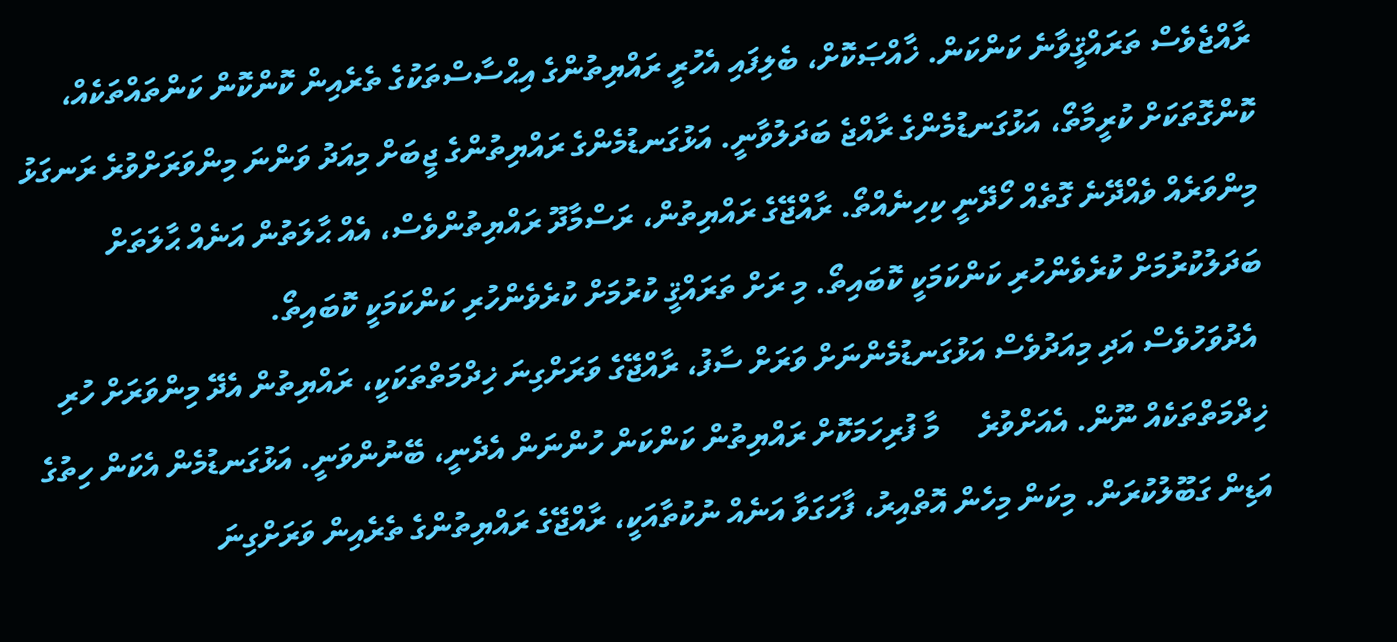ރާއްޖެވެސް ތަރައްޤީވާނެ ކަންކަން. ޚާއްޞަކޮށް، ބެލިފައި އެހުރީ ރައްޔިތުންގެ އިޙްސާސްތަކުގެ ތެރެއިން ކޮންކޮން ކަންތައްތަކެއް، ކޮންގޮތަކަށް ކުރީމާތޯ، އަޅުގަނޑުމެންގެ ރާއްޖެ ބަދަލުވާނީ. އަޅުގަނޑުމެންގެ ރައްޔިތުންގެ ޖީބަށް މިއަދު ވަންނަ މިންވަރަށްވުރެ ރަނގަޅު މިންވަރެއް ވެއްދޭނެ ގޮތެއް ހޯދޭނީ ކިހިނެއްތޯ. ރާއްޖޭގެ ރައްޔިތުން، ރަސްމާދޫ ރައްޔިތުންވެސް، އެއް ޙާލަތުން އަނެއް ޙާލަތަށް ބަދަލުކުރުމަށް ކުރެވެންހުރި ކަންކަމަކީ ކޮބައިތޯ. މި ރަށް ތަރައްޤީ ކުރުމަށް ކުރެވެންހުރި ކަންކަމަކީ ކޮބައިތޯ.
 އެދުވަހުވެސް އަދި މިއަދުވެސް އަޅުގަނޑުމެންނަށް ވަރަށް ސާފު، ރާއްޖޭގެ ވަރަށްގިނަ ޚިދްމަތްތަކަކީ، ރައްޔިތުން އެދޭ މިންވަރަށް ހުރި ޚިދްމަތްތަކެއް ނޫން. އެއަށްވުރެ     މާ ފުރިހަމަކޮށް ރައްޔިތުން ކަންކަން ހުންނަން އެދެނީ، ބޭނުންވަނީ. އަޅުގަނޑުމެން އެކަން ހިތުގެ އަޑިން ގަބޫލުކުރަން. މިކަން މިހެން އޮތްއިރު، ފާހަގަވާ އަނެއް ނުކުތާއަކީ، ރާއްޖޭގެ ރައްޔިތުންގެ ތެރެއިން ވަރަށްގިނަ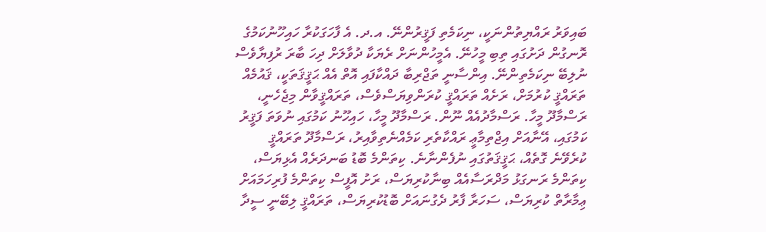ބައިވަރު ރައްޔިތުންނަކީ، ނިކަމެތި ފަޤީރުންނޭ. އ.ދ. އެ ފާހަގަކުރާ ހައިހޫނުކަމުގެ ރޮނގުން ދަށުގައި ތިބި މީހުނޭ. އެމީހުންނަށް ރެޔަކާ ދުވާލަށް ދިހަ ބާރަ ރުފިޔާވެސް ނުލިބޭ ނިކަމެތިންނޭ. އިންސާނީ ތަޖްރިބާ ދައްކާފައި އޮތް އެއް ޙަޤީޤަތަކީ، ޤައުމެއް ތަރައްޤީ ކުރުމަށް، ރަށެއް ތަރައްޤީ ކުރަންވިޔަސްވެސް، ތަރައްޤީވާން މިޖެހެނީ، ރަސްމާދޫ މީހާ. ރަސްމާދުއެއް ނޫން. ރަސްމާދޫ މީހާ، ހައިހޫނު ކަމުގައި ނުވަތަ ފަޤީރު ކަމުގައި، އޭނާއަށް އިޖްތިމާޢީ ރައްކާތެރި ކަމެއްނެތިވާއިރު، ރަސްމާދޫ ތަރައްޤީ ކުރެވޭނެ ގޮތެއް، ޙަޤީޤަތުގައި ނުފެންނާނެ. ކިތަންމެ ބޮޑު ބަނދަރެއް އެޅިޔަސް، ކިތަންމެ ރަނގަޅު މަދްރަސާއެއް ބިނާކުރިޔަސް، ރަށު އޮފީސް ކިތަންމެ ފުރިހަމައަށް ޢިމާރާތް ކުރިޔަސް، ސަހަރާ ފާރު ދެގުނައަށް ބޮޑުކުރިޔަސް، ތަރައްޤީ ލިބޭނީ ސީދާ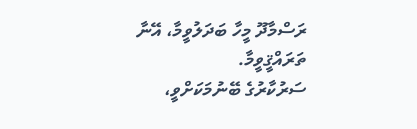ރަސްމާދޫ މީހާ ބަދަލުވީމާ، އޭނާ ތަރައްޤީވީމާ.
ސަރުކާރުގެ ބޭނުމަކަށްވީ،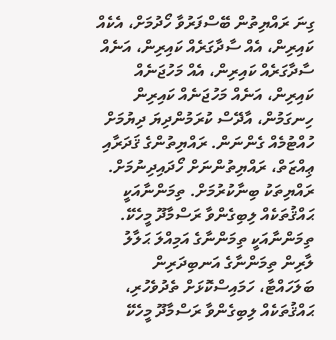ގިނަ ރައްޔިތުން ބޭސްފަރުވާ ހޯދުމަށް، އެކެއް ކައިރިން، އެއް ސާދާގަރެއް ކައިރިން، އަނެއް ސާދާގަރެއް ކައިރިން، އެއް މަހުޖަނެއް ކައިރިން، އަނެއް މަހުޖަނެއް ކައިރިން ހިނގަމުން، އާދޭސް ކުރަމުންދިޔަ ދިޔުމަށް ހުއްޓުމެއް ގެންނަން. ރައްޔިތުންގެ ޤަދަރާއި ޢިއްޒަތް، ރައްޔިތުންނަށް ހޯދައިދިނުމަށް. ރައްޔިތަކު ބިނާކުރުމަށް. ތިމަންނާއަކީ ޙައްޤުތަކެއް ލިބިގެންވާ ރަސްމާދޫ މީހެކޭ. ތިމަންނާއަކީ ތިމަންނާގެ އަމިއްލަ ޙަލާލު ލާރިން ތިމަންނާގެ އަނބިދަރިން ބަލަހައްޓާ، ހަމައިސްކޮޅަށް ތެދުވެހުރި، ޙައްޤުތަކެއް ލިބިގެންވާ ރަސްމާދޫ މީހެކޭ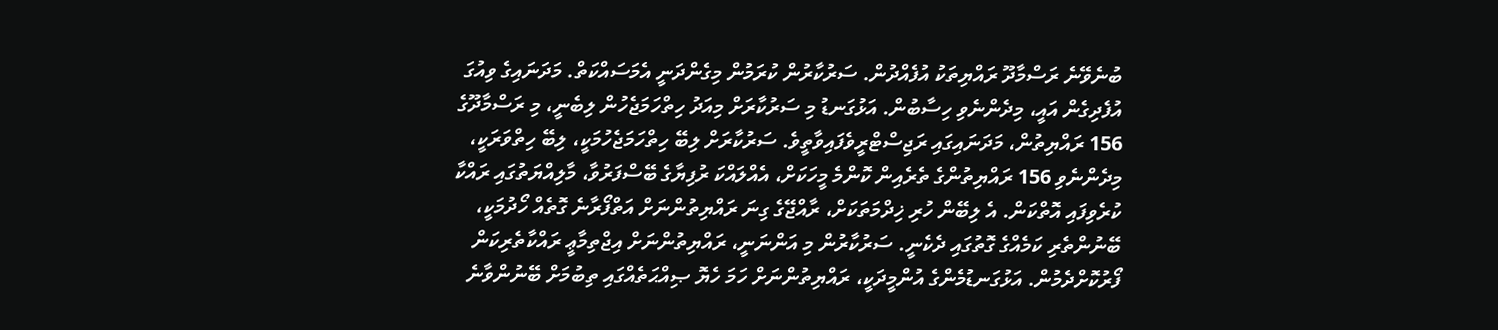ބުނެވޭނެ ރަސްމާދޫ ރައްޔިތަކު އުފެއްދުން. ސަރުކާރުން ކުރަމުން މިގެންދަނީ އެމަސައްކަތް. މަދަނައިގެ ވިއުގަ އުފެދިގެން އައީ، މިދެންނެވި ހިސާބުން. އަޅުގަނޑު މި ސަރުކާރަށް މިއަދު ހިތްހަމަޖެހުން ލިބެނީ، މި ރަސްމާދޫގެ 156 ރައްޔިތުން، މަދަނައިގައި ރަޖިސްޓްރީވެފައިވާތީވެ. ސަރުކާރަށް ލިބޭ ހިތްހަމަޖެހުމަކީ، ލިބޭ ހިތްވަރަކީ، މިދެންނެވި 156 ރައްޔިތުންގެ ތެރެއިން ކޮންމެ މީހަކަށް، އެއްލައްކަ ރުފިޔާގެ ބޭސްފަރުވާ، މާލިއްޔަތުގައި ރައްކާ ކުރެވިފައި އޮތްކަން. އެ ލިބޭން ހުރި ޚިދްމަތަކަށް، ރާއްޖޭގެ ގިނަ ރައްޔިތުންނަށް އަތްފޯރާނެ ގޮތެއް ހޯދުމަކީ، ބޭނުންތެރި ކަމެއްގެ ގޮތުގައި ދެކެނީ. ސަރުކާރުން މި އަންނަނީ، ރައްޔިތުންނަށް އިޖްތިމާޢީ ރައްކާތެރިކަން ފޯރުކޮށްދެމުން. އަޅުގަނޑުމެންގެ އުންމީދަކީ، ރައްޔިތުންނަށް ހަމަ ހެޔޮ ޞިއްޙަތެއްގައި ތިބުމަށް ބޭނުންވާނެ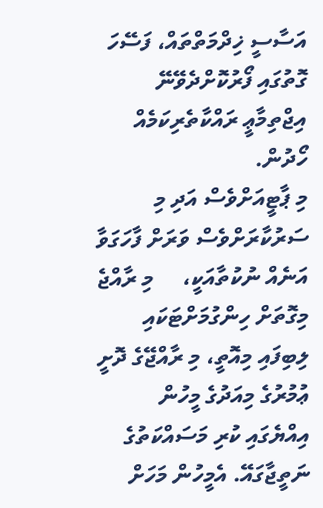އަސާސީ ޚިދްމަތްތައް، ފަސޭހަ ގޮތުގައި ފޯރުކޮށްދެވޭނޭ އިޖްތިމާޢީ ރައްކާތެރިކަމެއް ހޯދުން.
މި ޕާޓީއަށްވެސް އަދި މި ސަރުކާރަށްވެސް ވަރަށް ފާހަގަވާ އަނެއް ނުކުތާއަކީ،     މި ރާއްޖެ މިގޮތަށް ހިންގުމަށްޓަކައި ލިބިފައި މިއޮތީ، މި ރާއްޖޭގެ ދޮށީ ޢުމުރުގެ މިއަދުގެ މީހުން އިއްޔެގައި ކުރި މަސައްކަތުގެ ނަތީޖާގައޭ. އެމީހުން މަހަށް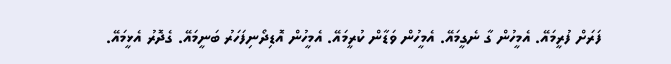ފަރަށް ފުރީމައޭ. އެމީހުން ގާ ނެގީމައޭ. އެމީހުން ވަޑާން ކުރީމައޭ. އެމީހުން އޮޑިދޯނިފަހަރު ބަނީމައޭ. ގެދޮރު އެޅީމައޭ.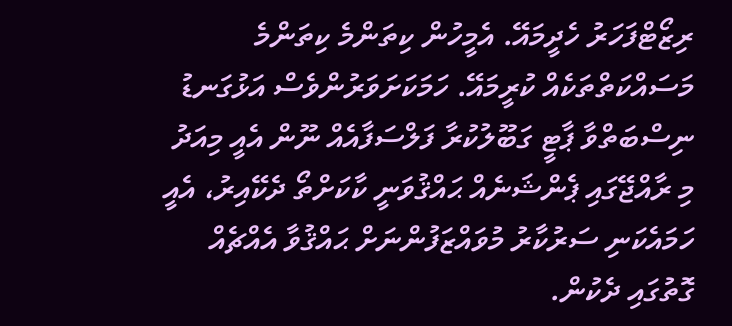ރިޒޯޓްފަހަރު ހެދީމައޭ. އެމީހުން ކިތަންމެ ކިތަންމެ މަސައްކަތްތަކެއް ކުރީމައޭ. ހަމަކަށަވަރުންވެސް އަޅުގަނޑު ނިސްބަތްވާ ޕާޓީ ގަބޫލުކުރާ ފަލްސަފާއެއް ނޫން އެއީ މިއަދު މި ރާއްޖޭގައި ޕެންޝަނެއް ޙައްޤުވަނީ ކާކަށްތޯ ދެކޭއިރު، އެއީ ހަމައެކަނި ސަރުކާރު މުވައްޒަފުންނަށް ޙައްޤުވާ އެއްޗެއް ގޮތުގައި ދެކުން.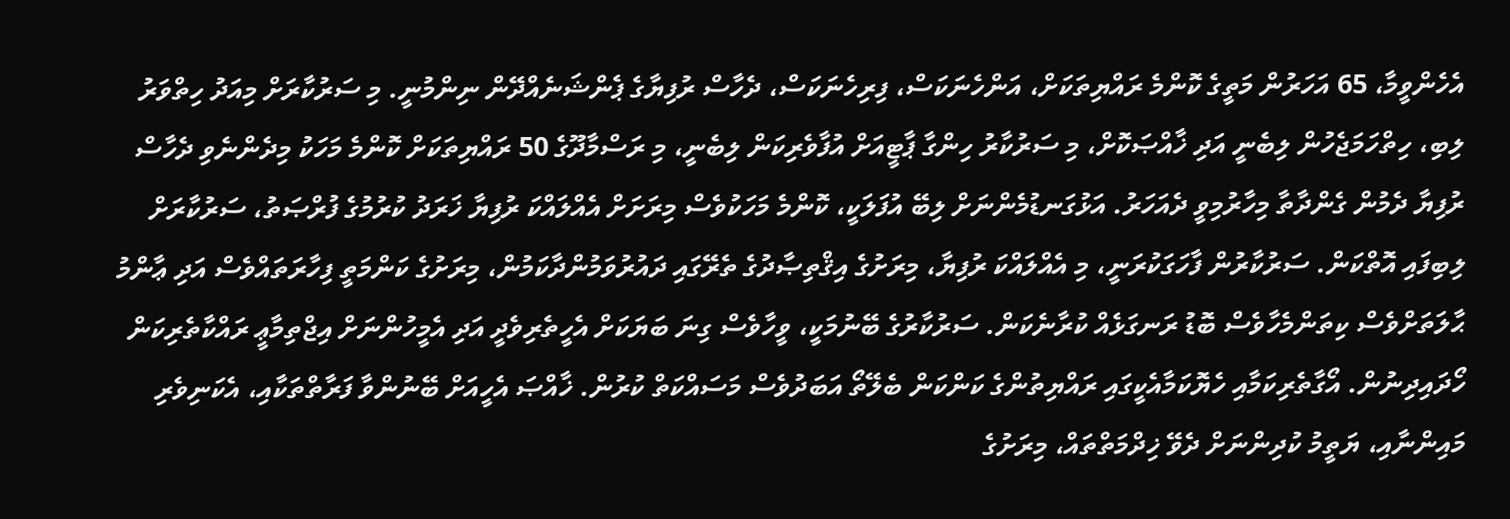އެހެންވީމާ، 65 އަހަރުން މަތީގެ ކޮންމެ ރައްޔިތަކަށް، އަންހެނަކަސް، ފިރިހެނަކަސް، ދެހާސް ރުފިޔާގެ ޕެންޝަނެއްދޭން ނިންމުނީ. މި ސަރުކާރަށް މިއަދު ހިތްވަރު ލިބި، ހިތްހަމަޖެހުން ލިބެނީ އަދި ޚާއްޞަކޮށް، މި ސަރުކާރު ހިންގާ ޕާޓީއަށް އުފާވެރިކަން ލިބެނީ، މި ރަސްމާދޫގެ 50 ރައްޔިތަކަށް ކޮންމެ މަހަކު މިދެންނެވި ދެހާސް ރުފިޔާ ދެމުން ގެންދާތާ މިހާރުމިވީ ދެއަހަރު. އަޅުގަނޑުމެންނަށް ލިބޭ އުފަލަކީ، ކޮންމެ މަހަކުވެސް މިރަށަށް އެއްލައްކަ ރުފިޔާ ޚަރަދު ކުރުމުގެ ފުރްޞަތު، ސަރުކާރަށް ލިބިފައި އޮތްކަން. ސަރުކާރުން ފާހަގަކުރަނީ، މި އެއްލައްކަ ރުފިޔާ، މިރަށުގެ އިޤްތިޞާދުގެ ތެރޭގައި ދައުރުވަމުންދާކަމުން، މިރަށުގެ ކަންމަތީ ފިހާރަތައްވެސް އަދި ޢާންމު ޙާލަތަށްވެސް ކިތަންމެހާވެސް ބޮޑު ރަނގަޅެއް ކުރާނެކަން. ސަރުކާރުގެ ބޭނުމަކީ، ވީހާވެސް ގިނަ ބަޔަކަށް އެހީތެރިވެދީ އަދި އެމީހުންނަށް އިޖްތިމާޢީ ރައްކާތެރިކަން ހޯދައިދިނުން. އޯގާތެރިކަމާއި ހެޔޮކަމާއެކީގައި ރައްޔިތުންގެ ކަންކަން ބެލޭތޯ އަބަދުވެސް މަސައްކަތް ކުރުން. ޚާއްޞަ އެހީއަށް ބޭނުންވާ ފަރާތްތަކާއި، އެކަނިވެރި މައިންނާއި، ޔަތީމު ކުދިންނަށް ދެވޭ ޚިދްމަތްތައް، މިރަށުގެ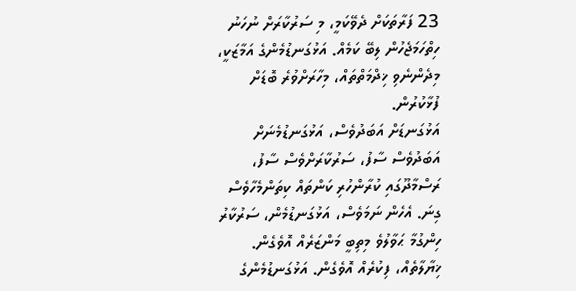23 ފަރާތަކަށް ދެވޭކަމީ، މި ސަރުކާރަށް ނުހަނު ހިތްހަމަޖެހުން ލިބޭ ކަމެއް. އަޅުގަނޑުމެންގެ އަމާޒަކީ، މިދެންނެވި ޚިދްމަތްތައް، މިހާރަށްވުރެ ބޮޑަށް ފުޅާކުރުން.
އަޅުގަނޑަށް އަބަދުވެސް، އަޅުގަނޑުމެނަށް އަބަދުވެސް ސާފު، ސަރުކާރަށްވެސް ސާފު، ރަސްމާދޫގައި ކުރާންހުރި ކަންތައް ކިތަންމެހާވެސް ގިނަ. އެހެން ނަމަވެސް، އަޅުގަނޑުމެން، ސަރުކާރު ހިންގުމާ ޙަވާލުވެ މިތިބީ މަންޒަރެއް އޮވެގެން. ޚިޔާލާތެއް، ފިކުރެއް އޮވެގެން. އަޅުގަނޑުމެންގެ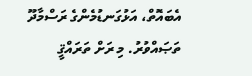އެބައޮތް، އަޅުގަނޑުމެންގެ ރަސްމާދޫ ތަޞައްވުރު. މި ރަށް ތަރައްޤީ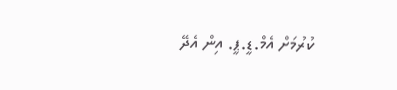ކުރުމަށް އެމް.ޑީ.ޕީ. އިން އެދޭ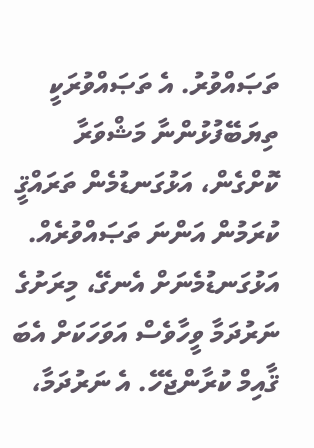ތަޞައްވުރު. އެ ތަޞައްވުރަކީ ތިޔަބޭފުޅުންނާ މަޝްވަރާ ކޮށްގެން، އަޅުގަނޑުމެން ތަރައްޤީ ކުރަމުން އަންނަ ތަޞައްވުރެއް. އަޅުގަނޑުމެނަށް އެނގޭ، މިރަށުގެ ނަރުދަމާ ވީހާވެސް އަވަހަކަށް އެބަ ޤާއިމް ކުރާންޖެހޭ. އެ ނަރުދަމާ،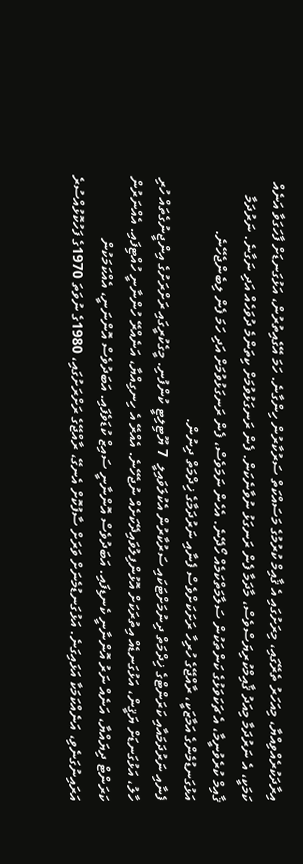އިރާދަކުރެއްވިއްޔާ، މިއަހަރު ތެރޭގައި، މިރަށުގައި އެ ޤާއިމް ކުރުމުގެ މަސައްކަތް ސަރުކާރުން ހިންގާނެ. ހަމަ އޭގެއިތުރުން، އަޅުގަނޑަށް ފާހަގަވާ އަނެއް ކަމަކީ، އެ ނަރުދަމާ މިއަދު ޤާއިމްކުރިޔަސްވެސް، މާދަމާ ފެން ރަނގަޅު ނުވާނެކަން. ފެން ރަނގަޅުވުމަށް ކިތަންމެ ދުވަހެއް އަދި ނަގާނެ. ނަރުދަމާ ޤާއިމް ކުރެވުނީމާ، އެ ޗަކަވަޅުގެ ކަންތަކުން ސަލާމަތްކަމެއް ހޯދޭނެ. އެހެން ނަމަވެސް، ފެން ރަނގަޅުވުމަށް އަދި ހަމަ ފެން ލިބެންޖެހޭނެ. އަޅުގަނޑުމެންގެ އަމާޒަކީ، ރާއްޖޭގެ ހުރިހާ ރަށަކަށްވެސް ފެނާއި ނަރުދަމާގެ ޚިދްމަތް ދިނުން.
ފެނާއި ނަރުދަމައާއި ކަރަންޓްގެ ޚިދްމަތް ދިނުމަށްޓަކައި ސަރުކާރުން އެކުލަވައިލީ  7 ޔޫޓިލިޓީ ކުންފުނި. މީގެކުރީގައި ރަށްރަށުގެ އިންޖީނުގެތައް ހުރި ހާލު، އަޅުގަނޑަށް ޔަޤީން، އަޅުގަނޑެއް އިތުރަކަށް އޮޅުންފިލުވައިދޭކަށެއް ނުޖެހޭނެ. އެއްރޭ އެ ހިނގިއްޔާ، އަނެއްރޭ ހުންނާނީ ހުއްޓިފައި. އެއްނަރުން ކަރަންޓް ދިޔައްޔާ، އަނެއް ނަރު އޮންނާނީ ކެނޑިފައި. އަބަދުވެސް އޮންނާނީ ސައިޒް ކުޑަވެފައި. އަބަދުވެސް އޮންނަނީ، އެއްކަމަކުން އަރައިނުގަނެވި، އަނެއްކަމަކާ އަޅައިގަނެ. އަޅުގަނޑުމެނަށް ވަރަށް ސާފުކޮށް އެނގޭ، ރާއްޖޭގެ ރަށްރަށުގައި، 1980ގެ ނުވަތަ 1970ގެ ފަހުކޮޅުއްސުރެ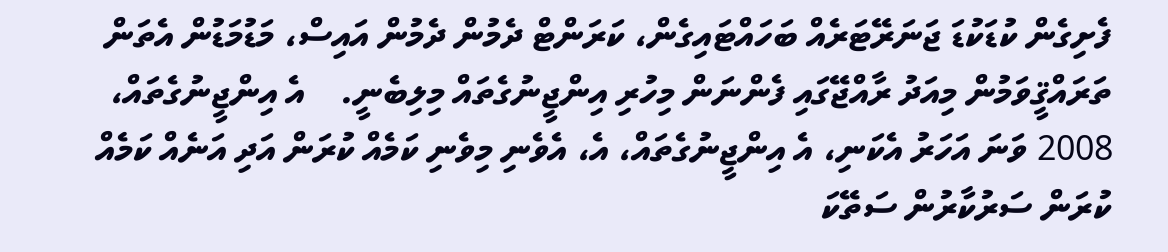ފެށިގެން ކުޑަކުޑަ ޖަނަރޭޓަރެއް ބަހައްޓައިގެން، ކަރަންޓް ދެމުން ދެމުން އައިސް، މަޑުމަޑުން އެތަން ތަރައްޤީވަމުން މިއަދު ރާއްޖޭގައި ފެންނަން މިހުރި އިންޖީނުގެތައް މިލިބެނީ.    އެ އިންޖީނުގެތައް، 2008 ވަނަ އަހަރު އެކަނި، އެ އިންޖީނުގެތައް، އެ، އެވެނި މިވެނި ކަމެއް ކުރަން އަދި އަނެއް ކަމެއް ކުރަން ސަރުކާރުން ސަތޭކަ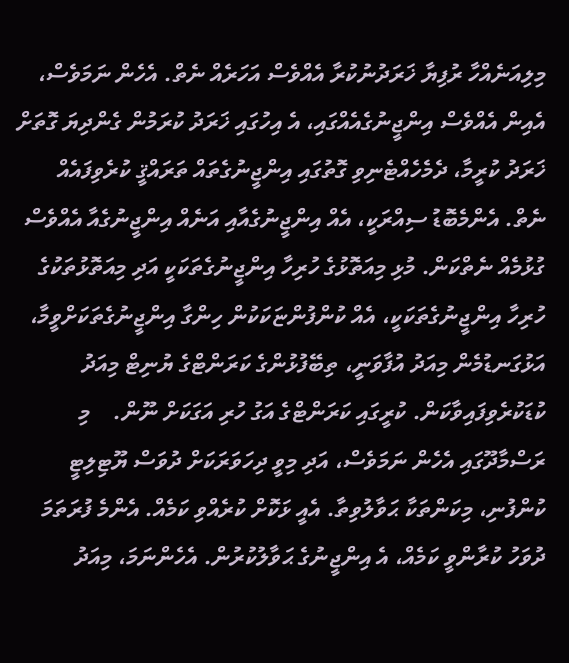މިލިއަނެއްހާ ރުފިޔާ ޚަރަދުނުކުރާ އެއްވެސް އަހަރެއް ނެތް. އެހެން ނަމަވެސް، އެއިން އެއްވެސް އިންޖީނުގެއެއްގައި، އެ އިހުގައި ޚަރަދު ކުރަމުން ގެންދިޔަ ގޮތަށް ޚަރަދު ކުރީމާ، ދެމެހެއްޓެނިވި ގޮތުގައި އިންޖީނުގެތައް ތަރައްޤީ ކުރެވިފައެއް ނެތް. އެންމެބޮޑު ސިއްރަކީ، އެއް އިންޖީނުގެއާއި އަނެއް އިންޖީނުގެއާ އެއްވެސް ގުޅުމެއް ނެތްކަން. މުޅި މިއަތޮޅުގެ ހުރިހާ އިންޖީނުގެތަކަކީ އަދި މިއަތޮޅުތަކުގެ ހުރިހާ އިންޖީނުގެތަކަކީ، އެއް ކުންފުންޏަކަކުން ހިންގާ އިންޖީނުގެތަކަށްވީމާ، އަޅުގަނޑުމެން މިއަދު އުފާވަނީ، ތިބޭފުޅުންގެ ކަރަންޓްގެ ޔުނިޓް މިއަދު ކުޑަކުރެވިފައިވާކަން. ކުރީގައި ކަރަންޓްގެ އަގު ހުރި އަގަކަށް ނޫން.    މި ރަސްމާދޫގައި އެހެން ނަމަވެސް، އަދި މިވީ ދިހަވަރަކަށް ދުވަސް ޔޫޓިލިޓީ ކުންފުނި، މިކަންތަކާ ޙަވާލުވިތާ. އެއީ ޅަކޮށް ކުރެއްވި ކަމެއް. އެންމެ ފުރަތަމަ ދުވަހު ކުރާންވީ ކަމެއް، އެ އިންޖީނުގެ ޙަވާލުކުރުން. އެހެންނަމަ، މިއަދު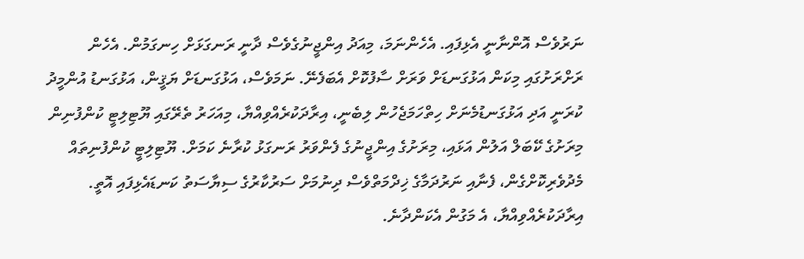ނަރުވެސް އޮންނާނީ އެޅިފައި. އެހެންނަމަ، މިއަދު އިންޖީނުގެވެސް ދާނީ ރަނގަޅަށް ހިނގަމުން. އެހެން ރަށްރަށުގައި މިކަން އަޅުގަނޑަށް ވަރަށް ސާފުކޮށް އެބަފެނޭ. ނަމަވެސް، އަޅުގަނޑަށް ޔަޤީން، އަޅުގަނޑު އުންމީދު ކުރަނީ އަދި އަޅުގަނޑުމެނަށް ހިތްހަމަޖެހުން ލިބެނީ، އިރާދަކުރެއްވިއްޔާ، މިއަހަރު ތެރޭގައި ޔޫޓިލިޓީ ކުންފުނިން މިރަށުގެ ކޭބަލް އަލުން އަޅައި، މިރަށުގެ އިންޖީނުގެ ފެންވަރު ރަނގަޅު ކުރާނެ ކަމަށް. ޔޫޓިލިޓީ ކުންފުނިތައް މެދުވެރިކޮށްގެން، ފެނާއި ނަރުދަމާގެ ޚިދްމަތްވެސް ދިނުމަށް ސަރުކާރުގެ ސިޔާސަތު ކަނޑައެޅިފައި އޮތީ. އިރާދަކުރެއްވިއްޔާ، އެ މަގުން އެކަންދާނެ.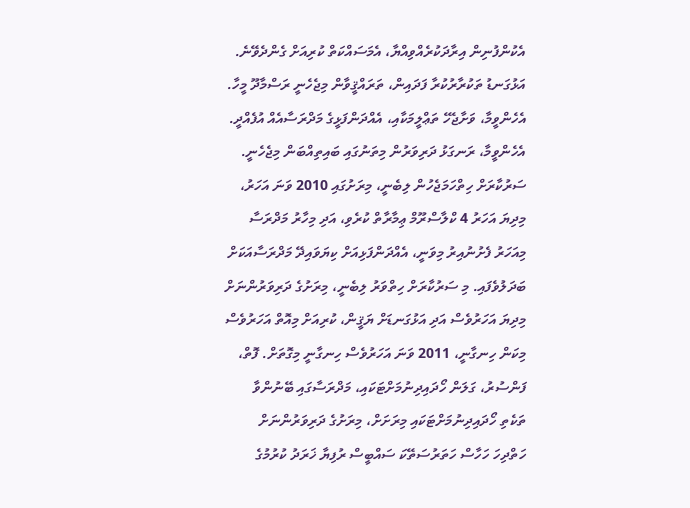އެކުންފުނިން އިރާދަކުރެއްވިއްޔާ، އެމަސައްކަތް ކުރިއަށް ގެންދެވޭނެ.
އަޅުގަނޑު ތަކުރާރުކުރާ ފަދައިން، ތަރައްޤީވާން މިޖެހެނީ ރަސްމާދޫ މީހާ. އެހެންވީމާ، ވަށާޖެހޭ ތަޢްލީމަކާއި، އެއްދަންފަޅީގެ މަދްރަސާއެއް އުފެއްދީ. އެހެންވީމާ، ރަނގަޅު ދަރިވަރުން މިތަނުގައި ބައިތިއްބަން މިޖެހެނީ. ސަރުކާރަށް ހިތްހަމަޖެހުން ލިބެނީ، މިރަށުގައި 2010 ވަނަ އަހަރު، މިދިޔަ އަހަރު 4 ކްލާސްރޫމް ޢިމާރާތް ކުރެވި، އަދި މިހާރު މަދްރަސާ މިއަހަރު ފެށުނުއިރު މިވަނީ، އެއްދަންފަޅިއަށް ކިޔަވައިދޭ މަދްރަސާއަކަށް ބަދަލުވެފައި. މި ސަރުކާރަށް ހިތްވަރު ލިބެނީ، މިރަށުގެ ދަރިވަރުންނަށް މިދިޔަ އަހަރުވެސް އަދި އަޅުގަނޑަށް ޔަޤީން، ކުރިއަށް މިއޮތް އަހަރުވެސް މިކަން ހިނގާނީ، 2011 ވަނަ އަހަރުވެސް ހިނގާނީ މިގޮތަށް. ފޮތް، ފަންސުރު، ގަލަން ހޯދައިދިނުމަށްޓަކައި، މަދްރަސާގައި ބޭނުންވާ ތަކެތި ހޯދައިދިނުމަށްޓަކައި މިރަށަށް، މިރަށުގެ ދަރިވަރުންނަށް ހަތްދިހަ ހަހާސް ހަތަރުސަތޭކަ ސައްބީސް ރުފިޔާ ޚަރަދު ކުރުމުގެ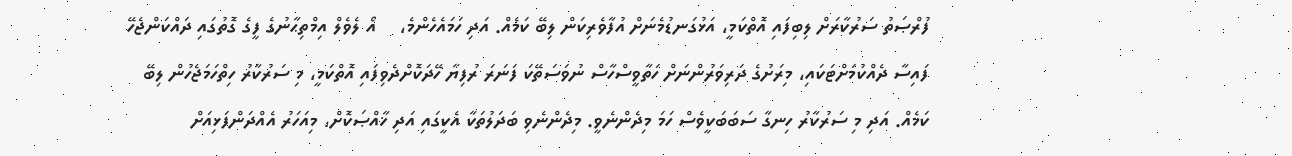ފުރްޞަތު ސަރުކާރަށް ލިބިފައި އޮތްކަމީ، އަޅުގަނޑުމެނަށް އުފާވެރިކަން ލިބޭ ކަމެއް. އަދި ހަމައެހެންމެ،    އޯ ލެވެލް އިމްތިޙާނުގެ ފީގެ ގޮތުގައި ދައްކަންޖެހޭ ފައިސާ ދެއްކުމަށްޓަކައި، މިރަށުގެ ދަރިވަރުންނަށް ހަތާވީސްހާސް ނުވަސަތޭކަ ފަނަރަ ރުފިޔާ ހޭދަކޮށްދެވިފައި އޮތްކަމީ، މި ސަރުކާރު ހިތްހަމަޖެހުން ލިބޭ ކަމެއް. އަދި މި ސަރުކާރު ހިނގާ ސަބަބަކީވެސް ހަމަ މިދެންނެވީ. މިދެންނެވި ބަދަލުތަކާ އެކީގައި އަދި ޚާއްޞަކޮށް، މިއަހަރު އެއްދަންފަޅިއަށް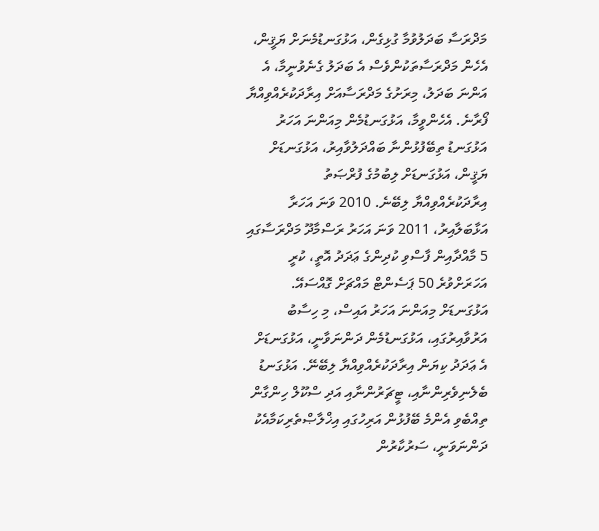މަދްރަސާ ބަދަލުވުމާ ގުޅިގެން، އަޅުގަނޑުމެނަށް ޔަޤީން، އެހެން މަދްރަސާތަކުންވެސް އެ ބަދަލު ގެނެވުނީމާ، އެ އަންނަ ބަދަލު، މިރަށުގެ މަދްރަސާއަށް އިރާދަކުރެއްވިއްޔާ ފޯރާނެ. އެހެންވީމާ، އަޅުގަނޑުމެން މިއަންނަ އަހަރު އަޅުގަނޑު ތިބޭފުޅުންނާ ބައްދަލުވާއިރު، އަޅުގަނޑަށް ޔަޤީން، އަޅުގަނޑަށް ލިބުމުގެ ފުރްޞަތު އިރާދަކުރެއްވިއްޔާ ލިބޭނެ. 2010 ވަނަ އަހަރާ އަޅާބަލާއިރު، 2011 ވަނަ އަހަރު ރަސްމާދޫ މަދްރަސާގައި 5 މާއްދާއިން ފާސްވި ކުދިންގެ ޢަދަދު އޮތީ، ކުރީ އަހަރަށްވުރެ 50 ޕަސެންޓް މައްޗަށް ގޮއްސައޭ. އަޅުގަނޑަށް މިއަންނަ އަހަރު އައިސް، މި ހިސާބު އަރުވާއިރުގައި، އަޅުގަނޑުމެން ދަންނަވާނީ، އަޅުގަނޑަށް އެ ޢަދަދު ކިޔަން އިރާދަކުރެއްވިއްޔާ ލިބޭނޭ. އަޅުގަނޑު ބެލެނިވެރިންނާއި، ޓީޗަރުންނާއި އަދި ސްކޫލް ހިންގާން ތިއްބެވި އެންމެ ބޭފުޅުން އަރިހުގައި އިޚްލާޞްތެރިކަމާއެކު ދަންނަވަނީ، ސަރުކާރުން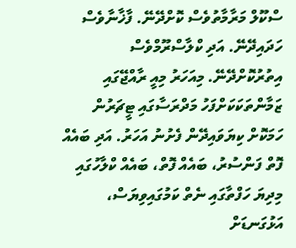ސްކޫލް މަރާމާތުވެސް ކޮށްދޭނޭ. ފާޚާނާވެސް ހަދައިދޭނޭ. އަދި ކްލާސްރޫމްވެސް އިތުރުކޮށްދޭނޭ. މިއަހަރު މިއީ ރާއްޖޭގައި ޒަމާންތަކަކަށްފަހު މަދްރަސާގައި ޓީޗަރުން ހަމަކޮށް ކިޔަވައިދޭން ފެށުނު އަހަރު. އަދި ބައެއް ފޮތް ފަންސުރު، ބައެއް ފޮތް، ބައެއް ކްލާހުގައި މިދިޔަ ހަފްތާގައި ނެތް ކަމުގައިވިޔަސް، އަޅުގަނޑަށް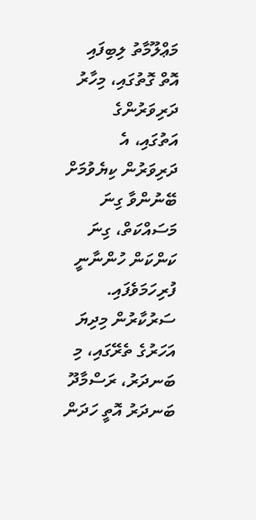މަޢްލޫމާތު ލިބިފައި އޮތް ގޮތުގައި، މިހާރު ދަރިވަރުންގެ އަތުގައި، އެ ދަރިވަރުން ކިޔެވުމަށް ބޭނުންވާ ގިނަ މަސައްކަތް، ގިނަ ކަންކަން ހުންނާނީ ފުރިހަމަވެފައި.
ސަރުކާރުން މިދިޔަ އަހަރުގެ ތެރޭގައި، މި ބަނދަރު، ރަސްމާދޫ ބަނދަރު އޮތީ ހަދަން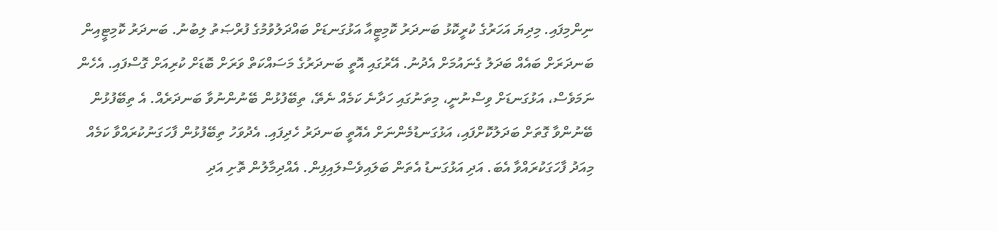ނިންމިފައި. މިދިޔަ އަހަރުގެ ކުރީކޮޅު ބަނދަރު ކޮމިޓީއާ އަޅުގަނޑަށް ބައްދަލުވުމުގެ ފުރްޞަތު ލިބުނު. ބަނދަރު ކޮމިޓީއިން ބަނދަރަށް ބައެއް ބަދަލު ގެނައުމަށް އެދުނު. އޭރުގައި އޮތީ ބަނދަރުގެ މަސައްކަތް ވަރަށް ބޮޑަށް ކުރިއަށް ގޮސްފައި. އެހެން ނަމަވެސް، އަޅުގަނޑަށް ވިސްނުނީ، މިތަނުގައި ހަދާނެ ކަމެއް ނެތޭ، ތިބޭފުޅުން ބޭނުންނުވާ ބަނދަރެއް. އެ ތިބޭފުޅުން ބޭނުންވާ ގޮތަށް ބަދަލުކޮށްފައި، އަޅުގަނޑުމެންނަށް އެއޮތީ ބަނދަރު ހެދިފައި. އެދުވަހު ތިބޭފުޅުން ފާހަގަނުކުރައްވާ ކަމެއް މިއަދު ފާހަގަކުރައްވާ އެބަ. އަދި އަޅުގަނޑު އެތަން ބަލައިވެސްލައިފިން. އެއްދިމާލުން ތޮށި އަދި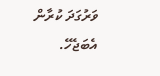ވަރުގަދަ ކުރާން އެބަޖެހޭ.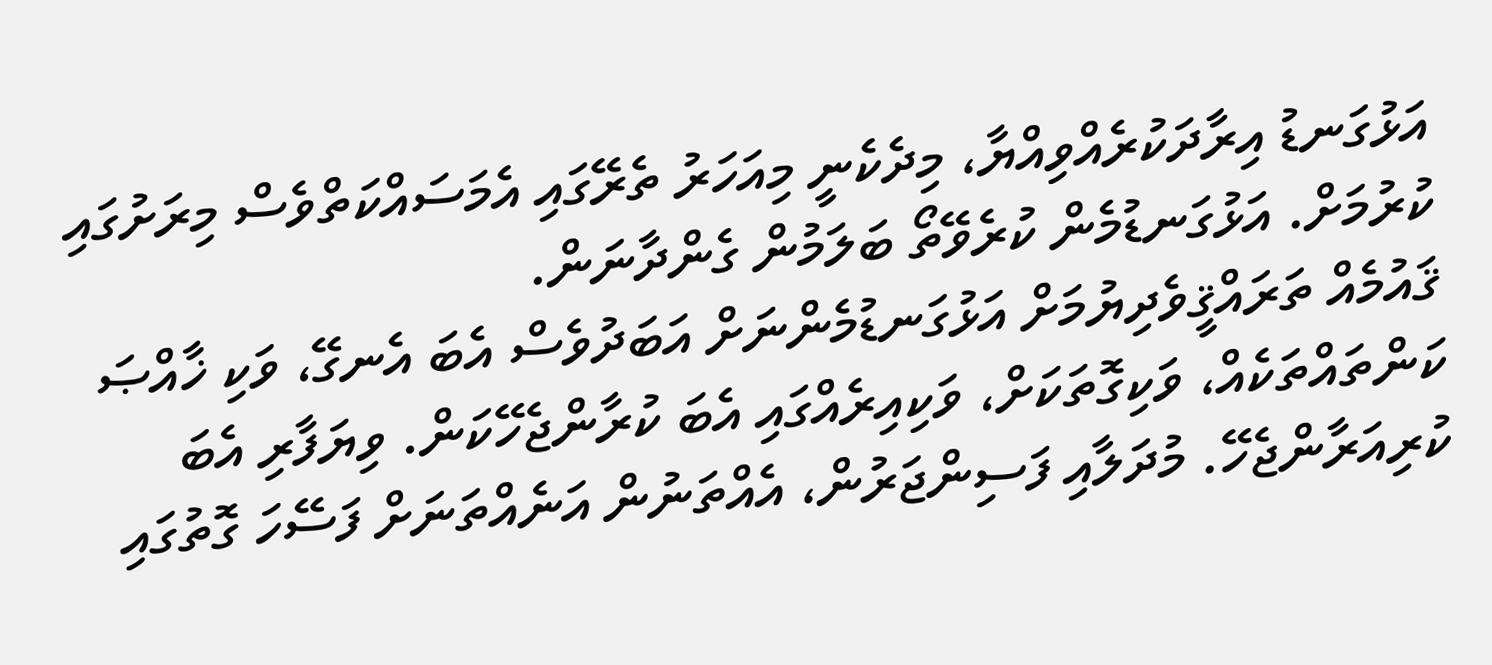އަޅުގަނޑު އިރާދަކުރެއްވިއްޔާ، މިދެކެނީ މިއަހަރު ތެރޭގައި އެމަސައްކަތްވެސް މިރަށުގައި ކުރުމަށް. އަޅުގަނޑުމެން ކުރެވޭތޯ ބަލަމުން ގެންދާނަން.
ޤައުމެއް ތަރައްޤީވެދިޔުމަށް އަޅުގަނޑުމެންނަށް އަބަދުވެސް އެބަ އެނގޭ، ވަކި ޚާއްޞަ ކަންތައްތަކެއް، ވަކިގޮތަކަށް، ވަކިއިރެއްގައި އެބަ ކުރާންޖެހޭކަން. ވިޔަފާރި އެބަ ކުރިއަރާންޖެހޭ. މުދަލާއި ފަސިންޖަރުން، އެއްތަނުން އަނެއްތަނަށް ފަސޭހަ ގޮތުގައި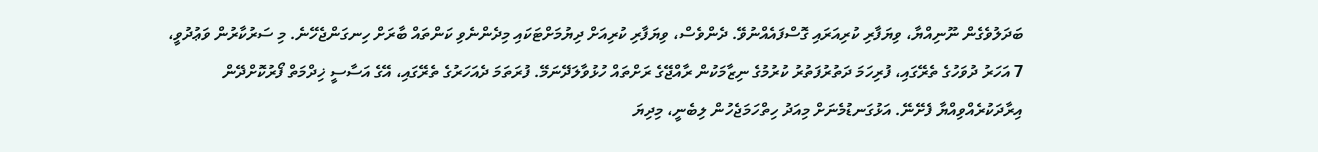ބަދަލުވެގެން ނޫނިއްޔާ، ވިޔަފާރި ކުރިއަރައި ގޮސްފައެއްނުވޭ. ދެންވެސް، ވިޔަފާރި ކުރިއަށް ދިޔުމަށްޓަކައި މިދެންނެވި ކަންތައް ބާރަށް ހިނގަންޖެހޭނެ. މި ސަރުކާރުން ވަޢުދުވީ، 7 އަހަރު ދުވަހުގެ ތެރޭގައި، ފުރިހަމަ ދަތުރުފަތުރު ކުރުމުގެ ނިޒާމަކުން ރާއްޖޭގެ ރަށްތައް ހުޅުވާލަދޭނަމޭ. ފުރަތަމަ ދެއަހަރުގެ ތެރޭގައި، އޭގެ އަސާސީ ޚިދްމަތް ފޯރުކޮށްދޭން އިރާދަކުރެއްވިއްޔާ ފެށޭނޭ. އަޅުގަނޑުމެނަށް މިއަދު ހިތްހަމަޖެހުން ލިބެނީ، މިދިޔަ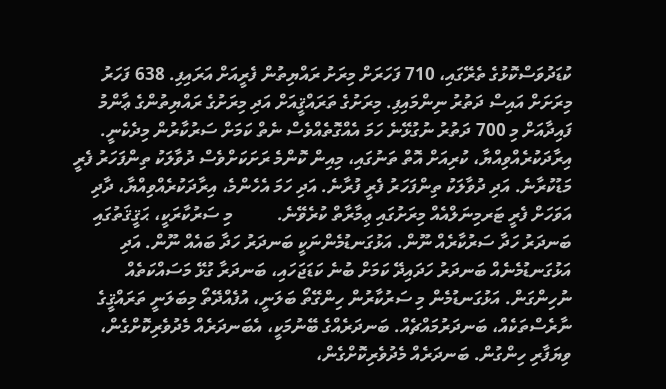ކުޑަދުވަސްކޮޅުގެ ތެރޭގައި، 710 ފަހަރަށް މިރަށު ރައްޔިތުން ފެރީއަށް އަރައިފި. 638 ފަހަރު މިރަށަށް އައިސް ދަތުރު ނިންމައިފި. މިރަށުގެ ތަރައްޤީއަށް އަދި މިރަށުގެ ރައްޔިތުންގެ ޢާންމު ފައިދާއަށް މި 700 ދަތުރު ނުގުޅޭނެ ހަމަ އެއްގޮތެއްވެސް ނެތް ކަމަށް ސަރުކާރުން މިދެކެނީ. އިރާދަކުރެއްވިއްޔާ، ކުރިއަށް އޮތް ތަނުގައި، މިއިން ކޮންމެ ރަށަކަށްވެސް ދުވާލަކު ތިންފަހަރު ފެރީ މަޑުކުރާނެ. އަދި ދުވާލަކު ތިންފަހަރު ފެރީ ފުރާނެ. އަދި ހަމަ އެހެންމެ، އިރާދަކުރެއްވިއްޔާ، ދާދި އަވަހަށް ފެރީ ޓަރމިނަލްއެއް މިރަށުގައި ޢިމާރާތް ކުރެވޭނެ.          މި ސަރުކާރަކީ، ޙަޤީޤަތުގައި ބަނދަރު ހަދާ ސަރުކާރެއް ނޫން. އަޅުގަނޑުމެންނަކީ ބަނދަރު ހަދާ ބައެއް ނޫން. އަދި އަޅުގަނޑުމެނެއް ބަނދަރު ހަދައިދޭ ކަމަށް ބުނެ ކަޑަޖަހައި، ބަނދަރާ ގުޅޭ މަސައްކަތެއް ނުހިންގަން. އަޅުގަނޑުމެން މި ސަރުކާރުން ހިންގޭތޯ ބަލަނީ، އުފެއްދޭތޯ މިބަލަނީ ތަރައްޤީގެ ނާރެސްތަކެއް، ބަނދަރުމައްޗެއް. ބަނދަރެއްގެ ބޭނުމަކީ، އެބަނދަރެއް މެދުވެރިކޮށްގެން، ވިޔަފާރި ހިންގުން. ބަނދަރެއް މެދުވެރިކޮށްގެން،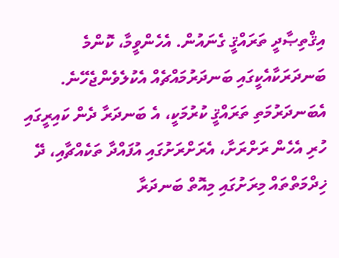އިޤްތިޞާދީ ތަރައްޤީ ގެނައުން. އެހެންވީމާ، ކޮންމެ ބަނދަރަކާއެކީގައި ބަނދަރުމައްޗެއް އެކުލެވެންޖެހޭނެ. އެބަނދަރުމަތި ތަރައްޤީ ކުރުމަކީ، އެ ބަނދަރާ ދެން ކައިރީގައި ހުރި އެހެން ރަށްރަށާ، އެރަށްރަށުގައި އުފައްދާ ތަކެއްޗާއި، ދޭ ޚިދްމަތްތައް މިރަށުގައި މިއޮތް ބަނދަރާ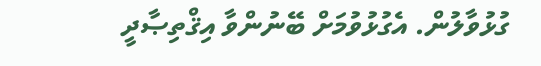ގުޅުވާލުން. އެގުޅުވުމަށް ބޭނުންވާ އިޤްތިޞާދީ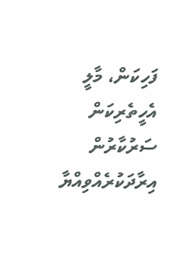ފަހިކަން، މާލީ އެހީތެރިކަން ސަރުކާރުން އިރާދަކުރެއްވިއްޔާ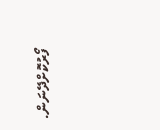ފޯރުކޮށްދޭނަން.